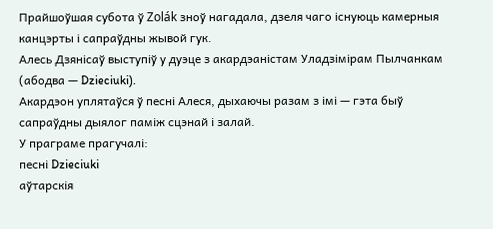Прайшоўшая субота ў Zolák зноў нагадала, дзеля чаго існуюць камерныя канцэрты і сапраўдны жывой гук.
Алесь Дзянісаў выступіў у дуэце з акардэаністам Уладзімірам Пылчанкам (абодва — Dzieciuki).
Акардэон уплятаўся ў песні Алеся, дыхаючы разам з імі — гэта быў сапраўдны дыялог паміж сцэнай і залай.
У праграме прагучалі:
песні Dzieciuki
аўтарскія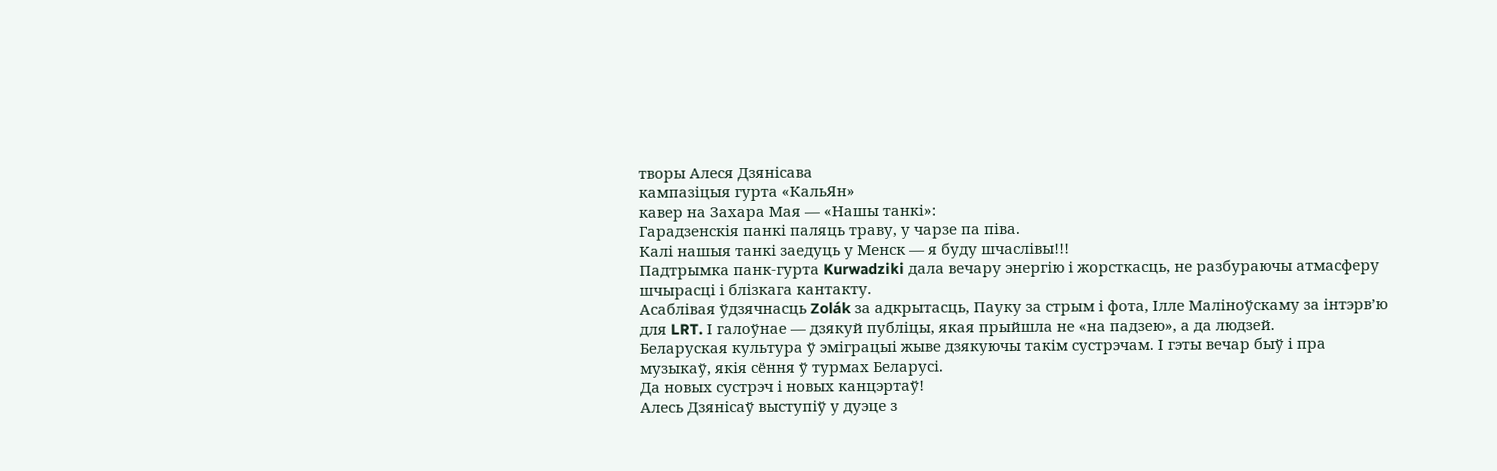творы Алеся Дзянісава
кампазіцыя гурта «КальЯн»
кавер на Захара Мая — «Нашы танкі»:
Гарадзенскія панкі паляць траву, у чарзе па піва.
Калі нашыя танкі заедуць у Менск — я буду шчаслівы!!!
Падтрымка панк-гурта Kurwadziki дала вечару энергію і жорсткасць, не разбураючы атмасферу шчырасці і блізкага кантакту.
Асаблівая ўдзячнасць Zolák за адкрытасць, Пауку за стрым і фота, Ілле Маліноўскаму за інтэрв’ю для LRT. І галоўнае — дзякуй публіцы, якая прыйшла не «на падзею», а да людзей.
Беларуская культура ў эміграцыі жыве дзякуючы такім сустрэчам. І гэты вечар быў і пра музыкаў, якія сёння ў турмах Беларусі.
Да новых сустрэч і новых канцэртаў!
Алесь Дзянісаў выступіў у дуэце з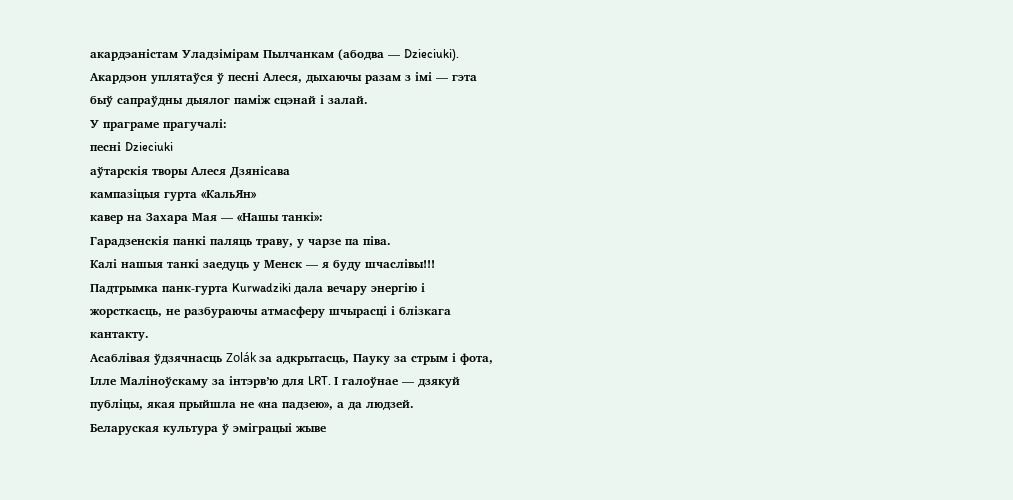акардэаністам Уладзімірам Пылчанкам (абодва — Dzieciuki).
Акардэон уплятаўся ў песні Алеся, дыхаючы разам з імі — гэта быў сапраўдны дыялог паміж сцэнай і залай.
У праграме прагучалі:
песні Dzieciuki
аўтарскія творы Алеся Дзянісава
кампазіцыя гурта «КальЯн»
кавер на Захара Мая — «Нашы танкі»:
Гарадзенскія панкі паляць траву, у чарзе па піва.
Калі нашыя танкі заедуць у Менск — я буду шчаслівы!!!
Падтрымка панк-гурта Kurwadziki дала вечару энергію і жорсткасць, не разбураючы атмасферу шчырасці і блізкага кантакту.
Асаблівая ўдзячнасць Zolák за адкрытасць, Пауку за стрым і фота, Ілле Маліноўскаму за інтэрв’ю для LRT. І галоўнае — дзякуй публіцы, якая прыйшла не «на падзею», а да людзей.
Беларуская культура ў эміграцыі жыве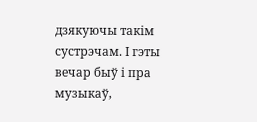дзякуючы такім сустрэчам. І гэты вечар быў і пра музыкаў,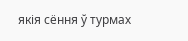якія сёння ў турмах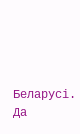Беларусі.
Да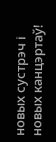новых сустрэч і новых канцэртаў!